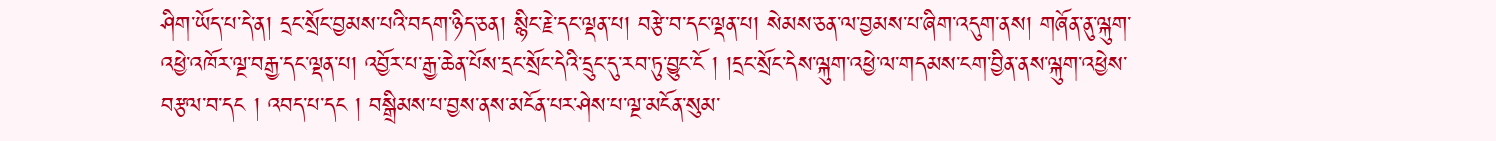ཤིག་ཡོད་པ་དེ་ན། དྲང་སྲོང་བྱམས་པའི་བདག་ཉིད་ཅན། སྙིང་རྗེ་དང་ལྡན་པ། བརྩེ་བ་དང་ལྡན་པ། སེམས་ཅན་ལ་བྱམས་པ་ཞིག་འདུག་ནས། གཞོན་ནུ་ལྐུག་འཕྱེ་འཁོར་ལྔ་བརྒྱ་དང་ལྡན་པ། འབྱོར་པ་རྒྱ་ཆེན་པོས་དྲང་སྲོང་དེའི་དྲུང་དུ་རབ་ཏུ་བྱུང་ངོ ། །དྲང་སྲོང་དེས་ལྐུག་འཕྱེ་ལ་གདམས་ངག་བྱིན་ནས་ལྐུག་འཕྱེས་བརྩལ་བ་དང ། འབད་པ་དང ། བསྒྲིམས་པ་བྱས་ནས་མངོན་པར་ཤེས་པ་ལྔ་མངོན་སུམ་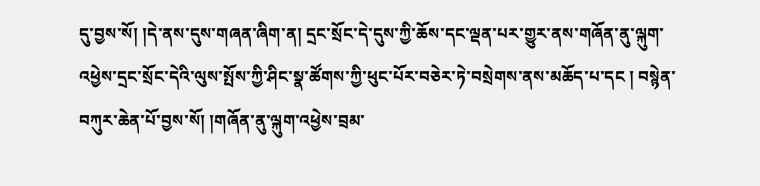དུ་བྱས་སོ། །དེ་ནས་དུས་གཞན་ཞིག་ན། དྲང་སྲོང་དེ་དུས་ཀྱི་ཆོས་དང་ལྡན་པར་གྱུར་ནས་གཞོན་ནུ་ལྐུག་འཕྱེས་དྲང་སྲོང་དེའི་ལུས་སྤོས་ཀྱི་ཤིང་སྣ་ཚོགས་ཀྱི་ཕུང་པོར་བཅེར་ཏེ་བསྲེགས་ནས་མཆོད་པ་དང ། བསྙེན་བཀུར་ཆེན་པོ་བྱས་སོ། །གཞོན་ནུ་ལྐུག་འཕྱེས་བྲམ་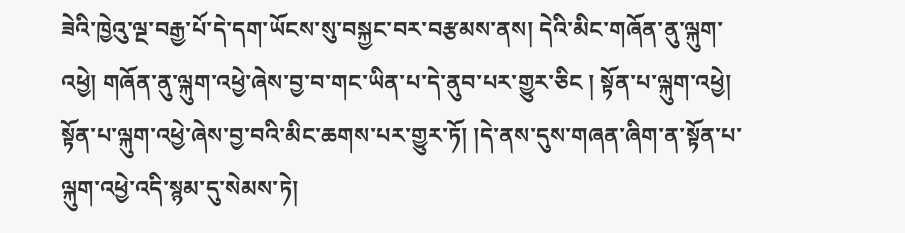ཟེའི་ཁྱེའུ་ལྔ་བརྒྱ་པོ་དེ་དག་ཡོངས་སུ་བསྐྱང་བར་བརྩམས་ནས། དེའི་མིང་གཞོན་ནུ་ལྐུག་འཕྱེ། གཞོན་ནུ་ལྐུག་འཕྱེ་ཞེས་བྱ་བ་གང་ཡིན་པ་དེ་ནུབ་པར་གྱུར་ཅིང ། སྟོན་པ་ལྐུག་འཕྱེ། སྟོན་པ་ལྐུག་འཕྱེ་ཞེས་བྱ་བའི་མིང་ཆགས་པར་གྱུར་ཏོ། །དེ་ནས་དུས་གཞན་ཞིག་ན་སྟོན་པ་ལྐུག་འཕྱེ་འདི་སྙམ་དུ་སེམས་ཏེ།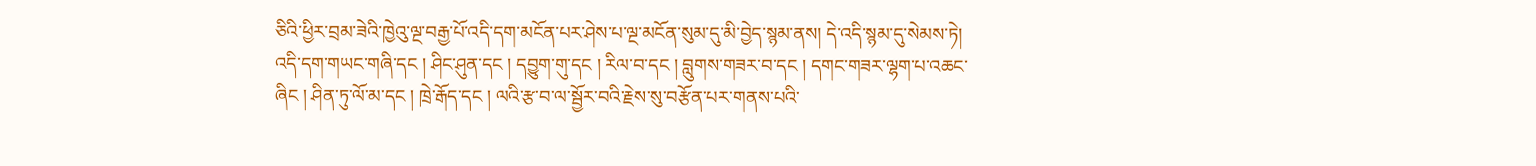ཅིའི་ཕྱིར་བྲམ་ཟེའི་ཁྱེའུ་ལྔ་བརྒྱ་པོ་འདི་དག་མངོན་པར་ཤེས་པ་ལྔ་མངོན་སུམ་དུ་མི་བྱེད་སྙམ་ནས། དེ་འདི་སྙམ་དུ་སེམས་ཏེ། འདི་དག་གཡང་གཞི་དང ། ཤིང་ཤུན་དང ། དབྱུག་གུ་དང ། རིལ་བ་དང ། བླུགས་གཟར་བ་དང ། དགང་གཟར་ལྷག་པ་འཆང་ཞིང ། ཤིན་ཏུ་ལོ་མ་དང ། ཁྲེ་རྒོད་དང ། ལའི་རྩ་བ་ལ་སྦྱོར་བའི་རྗེས་སུ་བརྩོན་པར་གནས་པའི་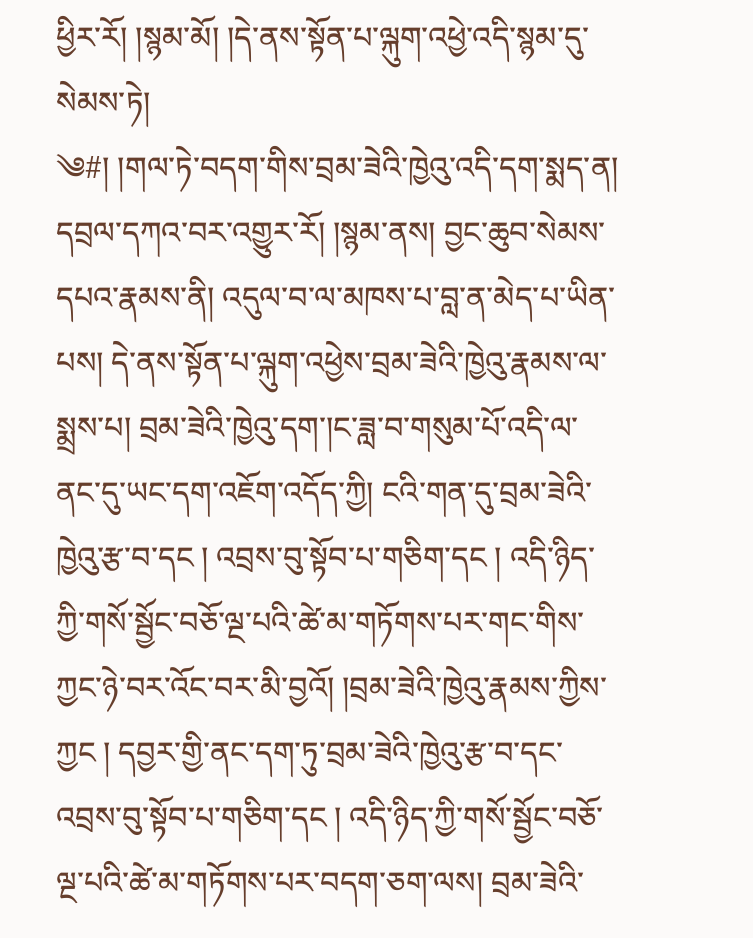ཕྱིར་རོ། །སྙམ་མོ། །དེ་ནས་སྟོན་པ་ལྐུག་འཕྱེ་འདི་སྙམ་དུ་སེམས་ཏེ།
༄#། །གལ་ཏེ་བདག་གིས་བྲམ་ཟེའི་ཁྱེའུ་འདི་དག་སྨད་ན། དབྲལ་དཀའ་བར་འགྱུར་རོ། །སྙམ་ནས། བྱང་ཆུབ་སེམས་དཔའ་རྣམས་ནི། འདུལ་བ་ལ་མཁས་པ་བླ་ན་མེད་པ་ཡིན་པས། དེ་ནས་སྟོན་པ་ལྐུག་འཕྱེས་བྲམ་ཟེའི་ཁྱེའུ་རྣམས་ལ་སྨྲས་པ། བྲམ་ཟེའི་ཁྱེའུ་དག་།ང་ཟླ་བ་གསུམ་པོ་འདི་ལ་ནང་དུ་ཡང་དག་འཇོག་འདོད་ཀྱི། ངའི་གན་དུ་བྲམ་ཟེའི་ཁྱེའུ་རྩ་བ་དང ། འབྲས་བུ་སྟོབ་པ་གཅིག་དང ། འདི་ཉིད་ཀྱི་གསོ་སྦྱོང་བཅོ་ལྔ་པའི་ཚེ་མ་གཏོགས་པར་གང་གིས་ཀྱང་ཉེ་བར་འོང་བར་མི་བྱའོ། །བྲམ་ཟེའི་ཁྱེའུ་རྣམས་ཀྱིས་ཀྱང ། དབྱར་གྱི་ནང་དག་ཏུ་བྲམ་ཟེའི་ཁྱེའུ་རྩ་བ་དང་འབྲས་བུ་སྟོབ་པ་གཅིག་དང ། འདི་ཉིད་ཀྱི་གསོ་སྦྱོང་བཅོ་ལྔ་པའི་ཚེ་མ་གཏོགས་པར་བདག་ཅག་ལས། བྲམ་ཟེའི་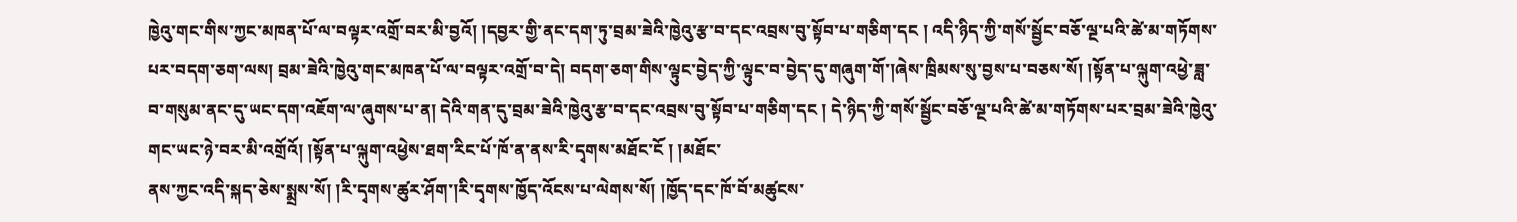ཁྱེའུ་གང་གིས་ཀྱང་མཁན་པོ་ལ་བལྟར་འགྲོ་བར་མི་བྱའོ། །དབྱར་གྱི་ནང་དག་ཏུ་བྲམ་ཟེའི་ཁྱེའུ་རྩ་བ་དང་འབྲས་བུ་སྟོབ་པ་གཅིག་དང ། འདི་ཉིད་ཀྱི་གསོ་སྦྱོང་བཅོ་ལྔ་པའི་ཚེ་མ་གཏོགས་པར་བདག་ཅག་ལས། བྲམ་ཟེའི་ཁྱེའུ་གང་མཁན་པོ་ལ་བལྟར་འགྲོ་བ་དེ། བདག་ཅག་གིས་ལྟུང་བྱེད་ཀྱི་ལྟུང་བ་བྱེད་དུ་གཞུག་གོ་།ཞེས་ཁྲིམས་སུ་བྱས་པ་བཅས་སོ། །སྟོན་པ་ལྐུག་འཕྱེ་ཟླ་བ་གསུམ་ནང་དུ་ཡང་དག་འཇོག་ལ་ཞུགས་པ་ན། དེའི་གན་དུ་བྲམ་ཟེའི་ཁྱེའུ་རྩ་བ་དང་འབྲས་བུ་སྟོབ་པ་གཅིག་དང ། དེ་ཉིད་ཀྱི་གསོ་སྦྱོང་བཅོ་ལྔ་པའི་ཚེ་མ་གཏོགས་པར་བྲམ་ཟེའི་ཁྱེའུ་གང་ཡང་ཉེ་བར་མི་འགྲོའོ། །སྟོན་པ་ལྐུག་འཕྱེས་ཐག་རིང་པོ་ཁོ་ན་ནས་རི་དྭགས་མཐོང་ངོ ། །མཐོང་
ནས་ཀྱང་འདི་སྐད་ཅེས་སྨྲས་སོ། །རི་དྭགས་ཚུར་ཤོག་།རི་དྭགས་ཁྱོད་འོངས་པ་ལེགས་སོ། །ཁྱོད་དང་ཁོ་བོ་མཚུངས་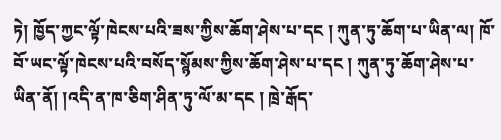ཏེ། ཁྱོད་ཀྱང་ལྟོ་ཁེངས་པའི་ཟས་ཀྱིས་ཆོག་ཤེས་པ་དང ། ཀུན་ཏུ་ཆོག་པ་ཡིན་ལ། ཁོ་བོ་ཡང་ལྟོ་ཁེངས་པའི་བསོད་སྙོམས་ཀྱིས་ཆོག་ཤེས་པ་དང ། ཀུན་ཏུ་ཆོག་ཤེས་པ་ཡིན་ནོ། །འདི་ན་ཁ་ཅིག་ཤིན་ཏུ་ལོ་མ་དང ། ཁྲེ་རྒོད་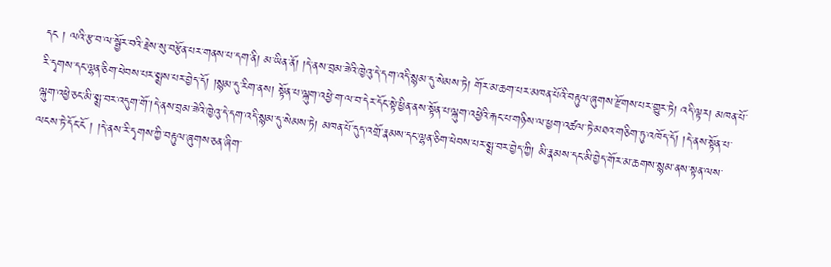དང ། ལའི་རྩ་བ་ལ་སྦྱོར་བའི་རྗེས་སུ་བརྩོན་པར་གནས་པ་དག་ནི། མ་ཡིན་ནོ། །དེ་ནས་བྲམ་ཟེའི་ཁྱེའུ་དེ་དག་འདི་སྙམ་དུ་སེམས་ཏེ། གོར་མ་ཆག་པར་མཁན་པོའི་བརྟུལ་ཞུགས་རྫོགས་པར་གྱུར་ཏེ། འདི་ལྟར། མཁན་པོ་རི་དྭགས་དང་ལྷན་ཅིག་ཕེབས་པར་སྨྲས་པར་བྱེད་དོ། །སྙམ་དུ་རིག་ནས། སྟོན་པ་ལྐུག་འཕྱེ་ག་ལ་བ་དེར་དོང་སྟེ་ཕྱིན་ནས་སྟོན་པ་ལྐུག་འཕྱེའི་རྐང་པ་གཉིས་ལ་ཕྱག་འཚལ་ཏེ་མཐའ་གཅིག་ཏུ་འཁོད་དོ། །དེ་ནས་སྟོན་པ་ལྐུག་འཕྱེ་ཅང་མི་སྨྲ་བར་འདུག་གོ་།དེ་ནས་བྲམ་ཟེའི་ཁྱེའུ་དེ་དག་འདི་སྙམ་དུ་སེམས་ཏེ། མཁན་པོ་དུད་འགྲོ་རྣམས་དང་ལྷན་ཅིག་ཕེབས་པར་སྨྲ་བར་བྱེད་ཀྱི། མི་རྣམས་དང་མི་བྱེད་གོར་མ་ཆགས་སྙམ་ནས་སྟན་ལས་ལངས་ཏེ་དོང་ངོ ། །དེ་ནས་རི་དྭགས་ཀྱི་བརྟུལ་ཞུགས་ཅན་ཞིག་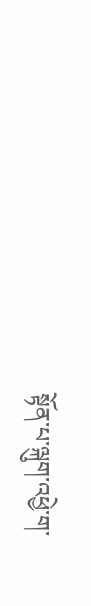སྟོན་པ་ལྐུག་འཕྱེ་ག་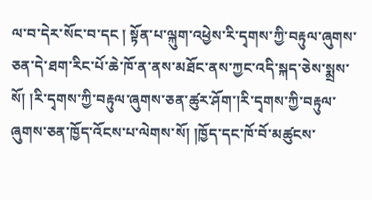ལ་བ་དེར་སོང་བ་དང ། སྟོན་པ་ལྐུག་འཕྱེས་རི་དྭགས་ཀྱི་བརྟུལ་ཞུགས་ཅན་དེ་ཐག་རིང་པོ་ཆེ་ཁོ་ན་ནས་མཐོང་ནས་ཀྱང་འདི་སྐད་ཅེས་སྨྲས་སོ། །རི་དྭགས་ཀྱི་བརྟུལ་ཞུགས་ཅན་ཚུར་ཤོག་།རི་དྭགས་ཀྱི་བརྟུལ་ཞུགས་ཅན་ཁྱོད་འོངས་པ་ལེགས་སོ། །ཁྱོད་དང་ཁོ་བོ་མཚུངས་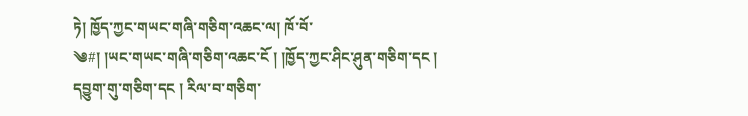ཏེ། ཁྱོད་ཀྱང་གཡང་གཞི་གཅིག་འཆང་ལ། ཁོ་བོ་
༄#། །ཡང་གཡང་གཞི་གཅིག་འཆང་ངོ ། །ཁྱོད་ཀྱང་ཤིང་ཤུན་གཅིག་དང ། དབྱུག་གུ་གཅིག་དང ། རིལ་བ་གཅིག་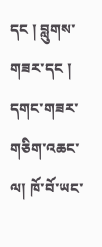དང ། བླུགས་གཟར་དང ། དགང་གཟར་གཅིག་འཆང་ལ། ཁོ་བོ་ཡང་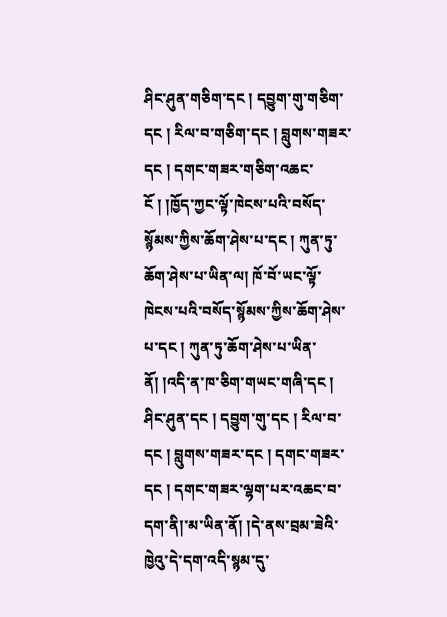ཤིང་ཤུན་གཅིག་དང ། དབྱུག་གུ་གཅིག་དང ། རིལ་བ་གཅིག་དང ། བླུགས་གཟར་དང ། དགང་གཟར་གཅིག་འཆང་ངོ ། །ཁྱོད་ཀྱང་ལྟོ་ཁེངས་པའི་བསོད་སྙོམས་ཀྱིས་ཆོག་ཤེས་པ་དང ། ཀུན་ཏུ་ཆོག་ཤེས་པ་ཡིན་ལ། ཁོ་བོ་ཡང་ལྟོ་ཁེངས་པའི་བསོད་སྙོམས་ཀྱིས་ཆོག་ཤེས་པ་དང ། ཀུན་ཏུ་ཆོག་ཤེས་པ་ཡིན་ནོ། །འདི་ན་ཁ་ཅིག་གཡང་གཞི་དང ། ཤིང་ཤུན་དང ། དབྱུག་གུ་དང ། རིལ་བ་དང ། བླུགས་གཟར་དང ། དགང་གཟར་དང ། དགང་གཟར་ལྷག་པར་འཆང་བ་དག་ནི།་མ་ཡིན་ནོ། །དེ་ནས་བྲམ་ཟེའི་ཁྱེའུ་དེ་དག་འདི་སྙམ་དུ་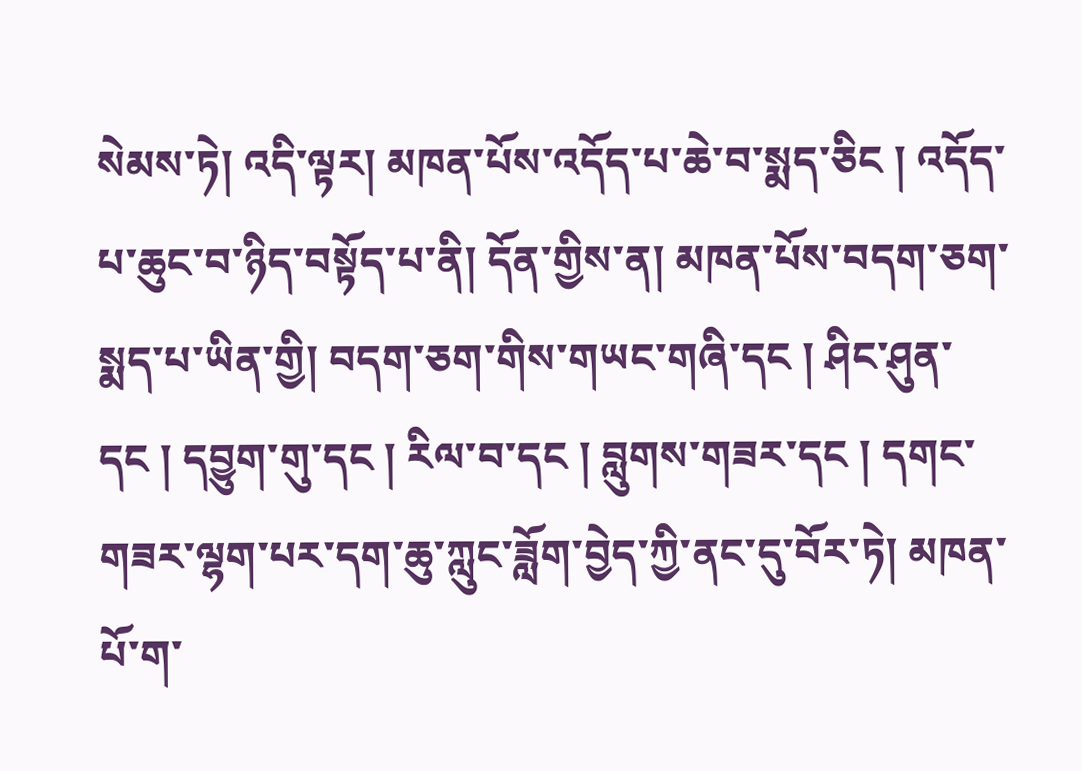སེམས་ཏེ། འདི་ལྟར། མཁན་པོས་འདོད་པ་ཆེ་བ་སྨད་ཅིང ། འདོད་པ་ཆུང་བ་ཉིད་བསྟོད་པ་ནི། དོན་གྱིས་ན། མཁན་པོས་བདག་ཅག་སྨད་པ་ཡིན་གྱི། བདག་ཅག་གིས་གཡང་གཞི་དང ། ཤིང་ཤུན་དང ། དབྱུག་གུ་དང ། རིལ་བ་དང ། བླུགས་གཟར་དང ། དགང་གཟར་ལྷག་པར་དག་ཆུ་ཀླུང་ཟློག་བྱེད་ཀྱི་ནང་དུ་བོར་ཏེ། མཁན་པོ་ག་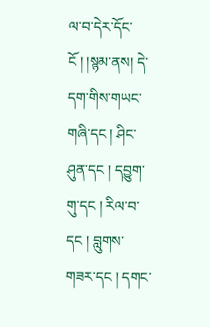ལ་བ་དེར་དོང་ངོ ། །སྙམ་ནས། དེ་དག་གིས་གཡང་གཞི་དང ། ཤིང་ཤུན་དང ། དབྱུག་གུ་དང ། རིལ་བ་དང ། བླུགས་གཟར་དང ། དགང་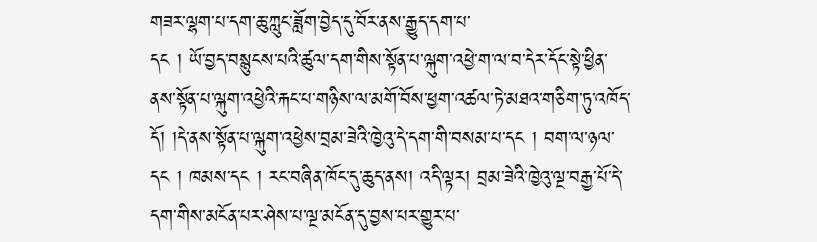གཟར་ལྷག་པ་དག་ཆུ་ཀླུང་ཟློག་བྱེད་དུ་བོར་ནས་རྒྱུད་དག་པ་
དང ། ཡོ་བྱད་བསྙུངས་པའི་ཚུལ་དག་གིས་སྟོན་པ་ལྐུག་འཕྱེ་ག་ལ་བ་དེར་དོང་སྟེ་ཕྱིན་ནས་སྟོན་པ་ལྐུག་འཕྱེའི་རྐང་པ་གཉིས་ལ་མགོ་བོས་ཕྱག་འཚལ་ཏེ་མཐའ་གཅིག་ཏུ་འཁོད་དོ། །དེ་ནས་སྟོན་པ་ལྐུག་འཕྱེས་བྲམ་ཟེའི་ཁྱེའུ་དེ་དག་གི་བསམ་པ་དང ། བག་ལ་ཉལ་དང ། ཁམས་དང ། རང་བཞིན་ཁོང་དུ་ཆུད་ནས། འདི་ལྟར། བྲམ་ཟེའི་ཁྱེའུ་ལྔ་བརྒྱ་པོ་དེ་དག་གིས་མངོན་པར་ཤེས་པ་ལྔ་མངོན་དུ་བྱས་པར་གྱུར་པ་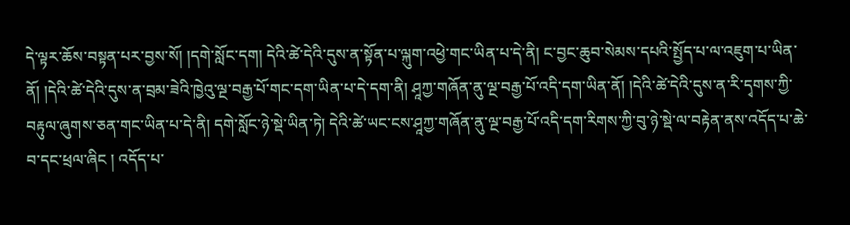དེ་ལྟར་ཆོས་བསྟན་པར་བྱས་སོ། །དགེ་སློང་དག། དེའི་ཚེ་དེའི་དུས་ན་སྟོན་པ་ལྐུག་འཕྱེ་གང་ཡིན་པ་དེ་ནི། ང་བྱང་ཆུབ་སེམས་དཔའི་སྤྱོད་པ་ལ་འཇུག་པ་ཡིན་ནོ། །དེའི་ཚེ་དེའི་དུས་ན་བྲམ་ཟེའི་ཁྱེའུ་ལྔ་བརྒྱ་པོ་གང་དག་ཡིན་པ་དེ་དག་ནི། ཤཱཀྱ་གཞོན་ནུ་ལྔ་བརྒྱ་པོ་འདི་དག་ཡིན་ནོ། །དེའི་ཚེ་དེའི་དུས་ན་རི་དྭགས་ཀྱི་བརྟུལ་ཞུགས་ཅན་གང་ཡིན་པ་དེ་ནི། དགེ་སློང་ཉེ་སྡེ་ཡིན་ཏེ། དེའི་ཚེ་ཡང་ངས་ཤཱཀྱ་གཞོན་ནུ་ལྔ་བརྒྱ་པོ་འདི་དག་རིགས་ཀྱི་བུ་ཉེ་སྡེ་ལ་བརྟེན་ནས་འདོད་པ་ཆེ་བ་དང་ཕྲལ་ཞིང ། འདོད་པ་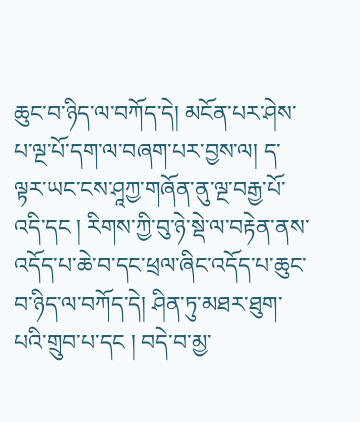ཆུང་བ་ཉིད་ལ་བཀོད་དེ། མངོན་པར་ཤེས་པ་ལྔ་པོ་དག་ལ་བཞག་པར་བྱས་ལ། ད་ལྟར་ཡང་ངས་ཤཱཀྱ་གཞོན་ནུ་ལྔ་བརྒྱ་པོ་འདི་དང ། རིགས་ཀྱི་བུ་ཉེ་སྡེ་ལ་བརྟེན་ནས་འདོད་པ་ཆེ་བ་དང་ཕྲལ་ཞིང་འདོད་པ་ཆུང་བ་ཉིད་ལ་བཀོད་དེ། ཤིན་ཏུ་མཐར་ཐུག་པའི་གྲུབ་པ་དང ། བདེ་བ་མྱ་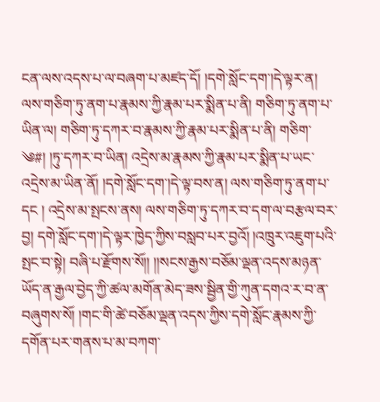ངན་ལས་འདས་པ་ལ་བཞག་པ་མཛད་དོ། །དགེ་སློང་དག་།དེ་ལྟར་ན། ལས་གཅིག་ཏུ་ནག་པ་རྣམས་ཀྱི་རྣམ་པར་སྨིན་པ་ནི། གཅིག་ཏུ་ནག་པ་ཡིན་ལ། གཅིག་ཏུ་དཀར་བ་རྣམས་ཀྱི་རྣམ་པར་སྨིན་པ་ནི། གཅིག་
༄#། །ཏུ་དཀར་བ་ཡིན། འདྲེས་མ་རྣམས་ཀྱི་རྣམ་པར་སྨིན་པ་ཡང་འདྲེས་མ་ཡིན་ནོ། །དགེ་སློང་དག་།དེ་ལྟ་བས་ན། ལས་གཅིག་ཏུ་ནག་པ་དང ། འདྲེས་མ་སྤངས་ནས། ལས་གཅིག་ཏུ་དཀར་བ་དག་ལ་བརྩལ་བར་བྱ། དགེ་སློང་དག་།དེ་ལྟར་ཁྱེད་ཀྱིས་བསླབ་པར་བྱའོ། །འཁྲུར་འཇུག་པའི་སྤང་བ་སྟེ། བཞི་པ་རྫོགས་སོ།། །།སངས་རྒྱས་བཅོམ་ལྡན་འདས་མཉན་ཡོད་ན་རྒྱལ་བྱེད་ཀྱི་ཚལ་མགོན་མེད་ཟས་སྦྱིན་གྱི་ཀུན་དགའ་ར་བ་ན་བཞུགས་སོ། །གང་གི་ཚེ་བཅོམ་ལྡན་འདས་ཀྱིས་དགེ་སློང་རྣམས་ཀྱི་དགོན་པར་གནས་པ་མ་བཀག་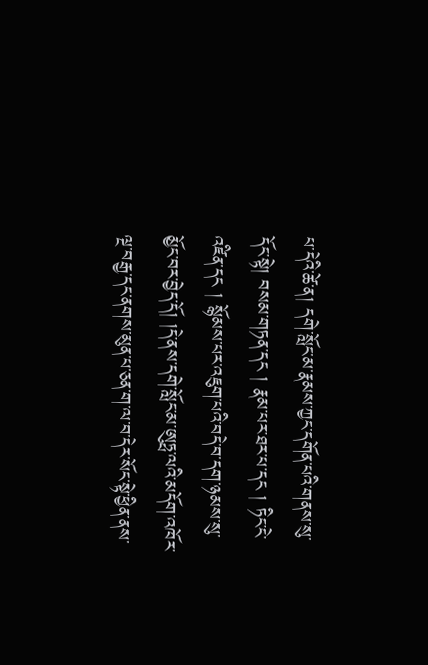པ་དེའི་ཚེ་ན། དགེ་སློང་མ་རྣམས་ཀྱང་དགོན་པའི་གནས་སུ་དོང་སྟེ། བསམ་གཏན་དང ། རྣམ་པར་ཐར་པ་དང ། ཏིང་ངེ་འཛིན་དང ། སྙོམས་པར་འཇུག་པའི་བདེ་བ་དག་ཉམས་སུ་མྱོང་བར་བྱེད་དོ། །དེ་ནས་དགེ་སློང་མ་ཨུཏྤ་ལའི་མདོག་འཁོར་ལྔ་བརྒྱ་དང་ནགས་མུན་པ་ཅན་ག་ལ་བ་དེར་སོང་སྟེ་ཕྱིན་ནས་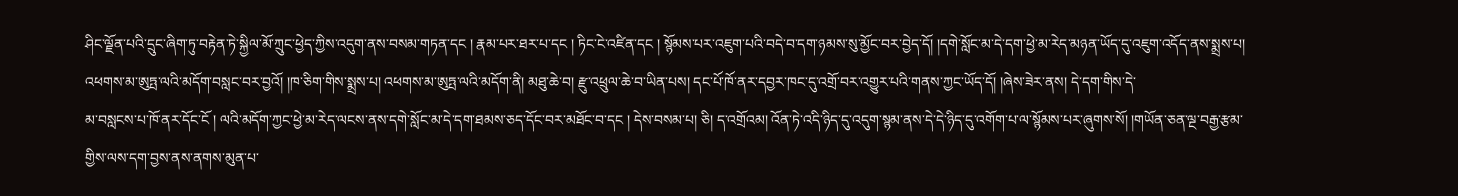ཤིང་ལྗོན་པའི་དྲུང་ཞིག་ཏུ་བརྟེན་ཏེ་སྐྱིལ་མོ་ཀྲུང་ཕྱེད་ཀྱིས་འདུག་ནས་བསམ་གཏན་དང ། རྣམ་པར་ཐར་པ་དང ། ཏིང་ངེ་འཛིན་དང ། སྙོམས་པར་འཇུག་པའི་བདེ་བ་དག་ཉམས་སུ་མྱོང་བར་བྱེད་དོ། །དགེ་སློང་མ་དེ་དག་ཕྱེ་མ་རེད་མཉན་ཡོད་དུ་འཇུག་འདོད་ནས་སྨྲས་པ། འཕགས་མ་ཨུཏྤ་ལའི་མདོག་བསླང་བར་བྱའོ། །ཁ་ཅིག་གིས་སྨྲས་པ། འཕགས་མ་ཨུཏྤ་ལའི་མདོག་ནི། མཐུ་ཆེ་བ། རྫུ་འཕྲུལ་ཆེ་བ་ཡིན་པས། དང་པོ་ཁོ་ནར་དབྱར་ཁང་དུ་འགྲོ་བར་འགྱུར་པའི་གནས་ཀྱང་ཡོད་དོ། །ཞེས་ཟེར་ནས། དེ་དག་གིས་དེ་
མ་བསླངས་པ་ཁོ་ནར་དོང་ངོ ། ལའི་མདོག་ཀྱང་ཕྱེ་མ་རེད་ལངས་ནས་དགེ་སློང་མ་དེ་དག་ཐམས་ཅད་དོང་བར་མཐོང་བ་དང ། དེས་བསམ་པ། ཅི། ད་འགྲོའམ། འོན་ཏེ་འདི་ཉིད་དུ་འདུག་སྙམ་ནས་དེ་དེ་ཉིད་དུ་འགོག་པ་ལ་སྙོམས་པར་ཞུགས་སོ། །གཡོན་ཅན་ལྔ་བརྒྱ་རྩམ་གྱིས་ལས་དག་བྱས་ནས་ནགས་མུན་པ་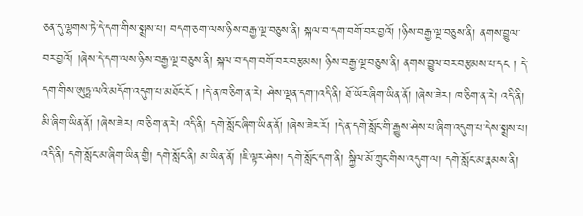ཅན་དུ་ལྷགས་ཏེ་དེ་དག་གིས་སྨྲས་པ། བདག་ཅག་ལས་ཉིས་བརྒྱ་ལྔ་བཅུས་ནི། སྐལ་བ་དག་བགོ་བར་བྱའོ། །ཉིས་བརྒྱ་ལྔ་བཅུས་ནི། ནགས་བྱུལ་བར་བྱའོ། །ཞེས་དེ་དག་ལས་ཉིས་བརྒྱ་ལྔ་བཅུས་ནི། སྐལ་བ་དག་བགོ་བར་བརྩམས། ཉིས་བརྒྱ་ལྔ་བཅུས་ནི། ནགས་བྱུལ་བར་བརྩམས་པ་དང ། དེ་དག་གིས་ཨུཏྤ་ལའི་མདོག་འདུག་པ་མཐོང་ངོ ། །དེ་ན་ཁ་ཅིག་ན་རེ། ཤེས་ལྡན་དག་།འདི་ནི། ཐོ་ཡོར་ཞིག་ཡིན་ནོ། །ཞེས་ཟེར། ཁ་ཅིག་ན་རེ། འདི་ནི། མི་ཞིག་ཡིན་ནོ། །ཞེས་ཟེར། ཁ་ཅིག་ན་རེ། འདི་ནི། དགེ་སློང་ཞིག་ཡིན་ནོ། །ཞེས་ཟེར་རོ། །དེ་ན་དགེ་སློང་གི་རྒྱུས་ཤེས་པ་ཞིག་འདུག་པ་དེས་སྨྲས་པ། འདི་ནི། དགེ་སློང་མ་ཞིག་ཡིན་གྱི། དགེ་སློང་ནི། མ་ཡིན་ནོ། །ཇི་ལྟར་ཤེས། དགེ་སློང་དག་ནི། སྐྱིལ་མོ་ཀྲུང་གིས་འདུག་ལ། དགེ་སློང་མ་རྣམས་ནི།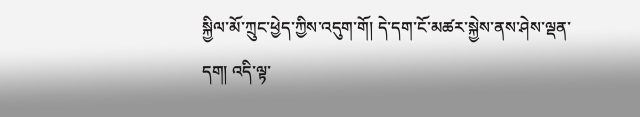སྐྱིལ་མོ་ཀྲུང་ཕྱེད་ཀྱིས་འདུག་གོ། དེ་དག་ངོ་མཚར་སྐྱེས་ནས་ཤེས་ལྡན་དག། འདི་ལྟ་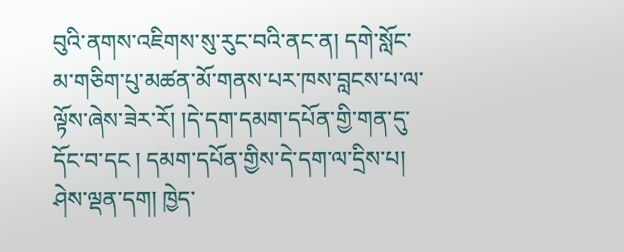བུའི་ནགས་འཇིགས་སུ་རུང་བའི་ནང་ན། དགེ་སློང་མ་གཅིག་པུ་མཚན་མོ་གནས་པར་ཁས་བླངས་པ་ལ་ལྟོས་ཞེས་ཟེར་རོ། །དེ་དག་དམག་དཔོན་གྱི་གན་དུ་དོང་བ་དང ། དམག་དཔོན་གྱིས་དེ་དག་ལ་དྲིས་པ། ཤེས་ལྡན་དག། ཁྱེད་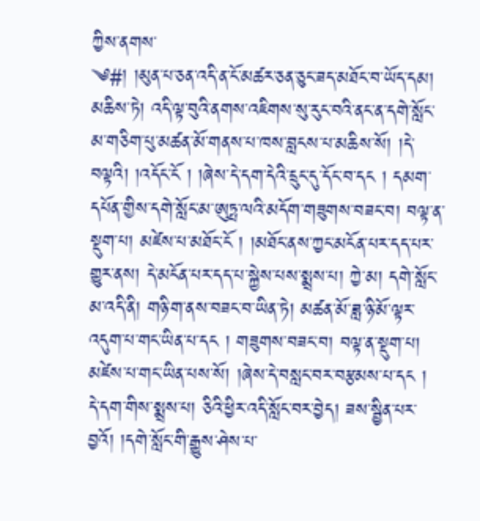ཀྱིས་ནགས་
༄#། །མུན་པ་ཅན་འདི་ན་ངོ་མཚར་ཅན་ཅུང་ཟད་མཐོང་བ་ཡོད་དམ། མཆིས་ཏེ། འདི་ལྟ་བུའི་ནགས་འཇིགས་སུ་རུང་བའི་ནང་ན་དགེ་སློང་མ་གཅིག་པུ་མཚན་མོ་གནས་པ་ཁས་བླངས་པ་མཆིས་སོ། །དེ་བལྟའི། །འདོང་ངོ ། །ཞེས་དེ་དག་དེའི་དྲུང་དུ་དོང་བ་དང ། དམག་དཔོན་གྱིས་དགེ་སློང་མ་ཨུཏྤ་ལའི་མདོག་གཟུགས་བཟང་བ། བལྟ་ན་སྡུག་པ། མཛེས་པ་མཐོང་ངོ ། །མཐོང་ནས་ཀྱང་མངོན་པར་དད་པར་གྱུར་ནས། དེ་མངོན་པར་དད་པ་སྐྱེས་པས་སྨྲས་པ། ཀྱེ་མ། དགེ་སློང་མ་འདི་ནི། གཉི་ག་ནས་བཟང་བ་ཡིན་ཏེ། མཚན་མོ་ཟླ་ཉི་མོ་ལྟར་འདུག་པ་གང་ཡིན་པ་དང ། གཟུགས་བཟང་བ། བལྟ་ན་སྡུག་པ། མཛེས་པ་གང་ཡིན་པས་སོ། །ཞེས་དེ་བསླང་བར་བརྩམས་པ་དང ། དེ་དག་གིས་སྨྲས་པ། ཅིའི་ཕྱིར་འདི་སློང་བར་བྱེད། ཟས་སྦྱིན་པར་བྱའོ། །དགེ་སློང་གི་རྒྱུས་ཤེས་པ་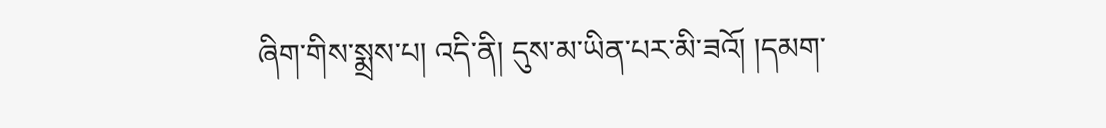ཞིག་གིས་སྨྲས་པ། འདི་ནི། དུས་མ་ཡིན་པར་མི་ཟའོ། །དམག་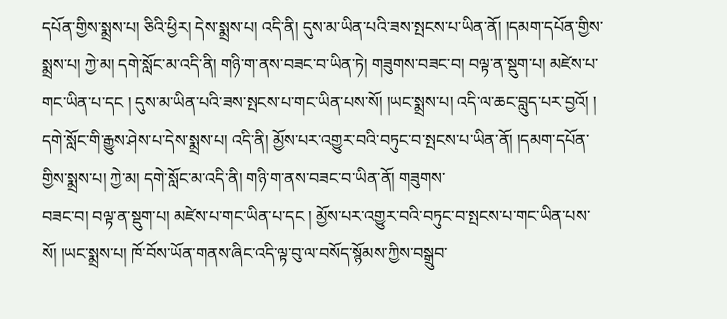དཔོན་གྱིས་སྨྲས་པ། ཅིའི་ཕྱིར། དེས་སྨྲས་པ། འདི་ནི། དུས་མ་ཡིན་པའི་ཟས་སྤངས་པ་ཡིན་ནོ། །དམག་དཔོན་གྱིས་སྨྲས་པ། ཀྱེ་མ། དགེ་སློང་མ་འདི་ནི། གཉི་ག་ནས་བཟང་བ་ཡིན་ཏེ། གཟུགས་བཟང་བ། བལྟ་ན་སྡུག་པ། མཛེས་པ་གང་ཡིན་པ་དང ། དུས་མ་ཡིན་པའི་ཟས་སྤངས་པ་གང་ཡིན་པས་སོ། །ཡང་སྨྲས་པ། འདི་ལ་ཆང་བླུད་པར་བྱའོ། ། དགེ་སློང་གི་རྒྱུས་ཤེས་པ་དེས་སྨྲས་པ། འདི་ནི། མྱོས་པར་འགྱུར་བའི་བཏུང་བ་སྤངས་པ་ཡིན་ནོ། །དམག་དཔོན་གྱིས་སྨྲས་པ། ཀྱེ་མ། དགེ་སློང་མ་འདི་ནི། གཉི་ག་ནས་བཟང་བ་ཡིན་ནོ། གཟུགས་
བཟང་བ། བལྟ་ན་སྡུག་པ། མཛེས་པ་གང་ཡིན་པ་དང ། མྱོས་པར་འགྱུར་བའི་བཏུང་བ་སྤངས་པ་གང་ཡིན་པས་སོ། །ཡང་སྨྲས་པ། ཁོ་བོས་ཡོན་གནས་ཞིང་འདི་ལྟ་བུ་ལ་བསོད་སྙོམས་ཀྱིས་བསྒྲུབ་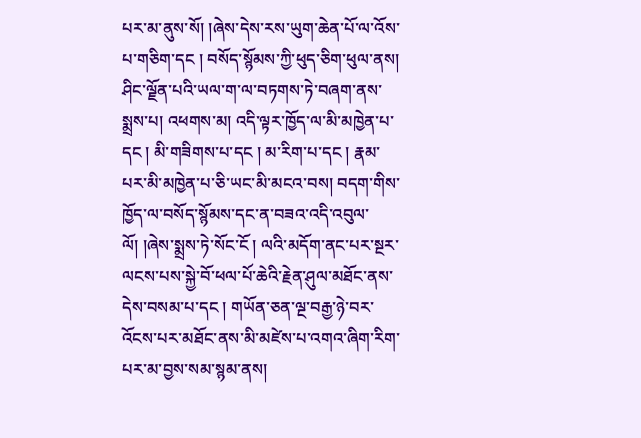པར་མ་ནུས་སོ། །ཞེས་དེས་རས་ཡུག་ཆེན་པོ་ལ་འོས་པ་གཅིག་དང ། བསོད་སྙོམས་ཀྱི་ཕུད་ཅིག་ཕུལ་ནས། ཤིང་ལྗོན་པའི་ཡལ་ག་ལ་བཏགས་ཏེ་བཞག་ནས་སྨྲས་པ། འཕགས་མ། འདི་ལྟར་ཁྱོད་ལ་མི་མཁྱེན་པ་དང ། མི་གཟིགས་པ་དང ། མ་རིག་པ་དང ། རྣམ་པར་མི་མཁྱེན་པ་ཅི་ཡང་མི་མངའ་བས། བདག་གིས་ཁྱོད་ལ་བསོད་སྙོམས་དང་ན་བཟའ་འདི་འབུལ་ལོ། །ཞེས་སྨྲས་ཏེ་སོང་ངོ ། ལའི་མདོག་ནང་པར་སྔར་ལངས་པས་སྐྱེ་བོ་ཕལ་པོ་ཆེའི་རྗེན་ཤུལ་མཐོང་ནས་དེས་བསམ་པ་དང ། གཡོན་ཅན་ལྔ་བརྒྱ་ཉེ་བར་འོངས་པར་མཐོང་ནས་མི་མཛེས་པ་འགའ་ཞིག་རིག་པར་མ་བྱས་སམ་སྙམ་ནས།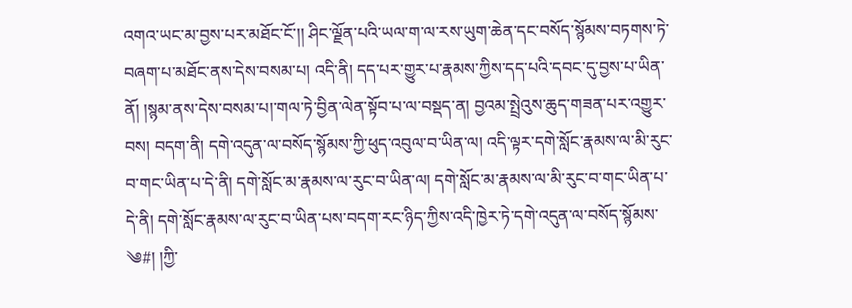འགའ་ཡང་མ་བྱས་པར་མཐོང་ངོ་།། ཤིང་ལྗོན་པའི་ཡལ་ག་ལ་རས་ཡུག་ཆེན་དང་བསོད་སྙོམས་བཏགས་ཏེ་བཞག་པ་མཐོང་ནས་དེས་བསམ་པ། འདི་ནི། དད་པར་གྱུར་པ་རྣམས་ཀྱིས་དད་པའི་དབང་དུ་བྱས་པ་ཡིན་ནོ། །སྙམ་ནས་དེས་བསམ་པ།་གལ་ཏེ་བྱིན་ལེན་སྟོབ་པ་ལ་བསྡད་ན། བྱའམ་སྤྲེའུས་ཆུད་གཟན་པར་འགྱུར་བས། བདག་ནི། དགེ་འདུན་ལ་བསོད་སྙོམས་ཀྱི་ཕུད་འབུལ་བ་ཡིན་ལ། འདི་ལྟར་དགེ་སློང་རྣམས་ལ་མི་རུང་བ་གང་ཡིན་པ་དེ་ནི། དགེ་སློང་མ་རྣམས་ལ་རུང་བ་ཡིན་ལ། དགེ་སློང་མ་རྣམས་ལ་མི་རུང་བ་གང་ཡིན་པ་དེ་ནི། དགེ་སློང་རྣམས་ལ་རུང་བ་ཡིན་པས་བདག་རང་ཉིད་ཀྱིས་འདི་ཁྱེར་ཏེ་དགེ་འདུན་ལ་བསོད་སྙོམས་
༄#། །ཀྱི་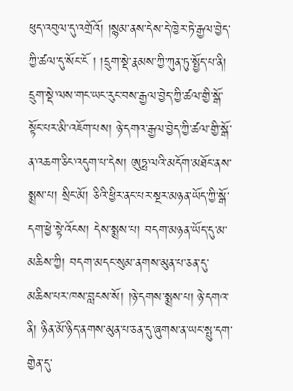ཕུད་འབུལ་དུ་འགྲོའོ། །སྙམ་ནས་དེས་དེ་ཁྱེར་ཏེ་རྒྱལ་བྱེད་ཀྱི་ཚལ་དུ་སོང་ངོ ། །དྲུག་སྡེ་རྣམས་ཀྱི་ཀུན་ཏུ་སྤྱོད་པ་ནི། དྲུག་སྡེ་ལས་གང་ཡང་རུང་བས་རྒྱལ་བྱེད་ཀྱི་ཚལ་གྱི་སྒོ་སྟོང་པར་མི་འཇོག་པས། ཉེ་དགའ་རྒྱལ་བྱེད་ཀྱི་ཚལ་གྱི་སྒོ་ན་འཆག་ཅིང་འདུག་པ་དེས། ཨུཏྤ་ལའི་མདོག་མཐོང་ནས་སྨྲས་པ། སྲིང་མོ། ཅིའི་ཕྱིར་ནང་པར་སྔར་མཉན་ཡོད་ཀྱི་སྒོ་དག་ཕྱེ་སྟེ་འོངས། དེས་སྨྲས་པ། བདག་མཉན་ཡོད་དུ་མ་མཆིས་ཀྱི། བདག་མདང་སུམ་ནགས་མུན་པ་ཅན་དུ་མཆིས་པར་ཁས་བླངས་སོ། །ཉེ་དགས་སྨྲས་པ། ཉེ་དགའ་ནི། ཉིན་མོ་ཉིད་ནགས་མུན་པ་ཅན་དུ་ཞུགས་ན་ཡང་སྤུ་དག་གྱེན་དུ་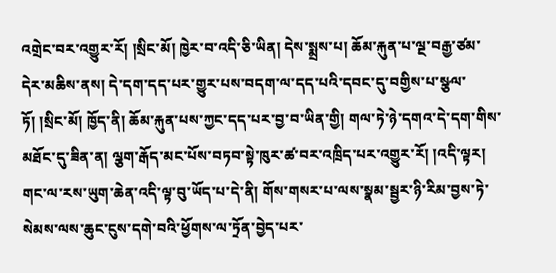འགྲེང་བར་འགྱུར་རོ། །སྲིང་མོ། ཁྱེར་བ་འདི་ཅི་ཡིན། དེས་སྨྲས་པ། ཆོམ་རྐུན་པ་ལྔ་བརྒྱ་ཙམ་དེར་མཆིས་ནས། དེ་དག་དད་པར་གྱུར་པས་བདག་ལ་དད་པའི་དབང་དུ་བགྱིས་པ་སྩལ་ཏོ། །སྲིང་མོ། ཁྱོད་ནི། ཆོམ་རྐུན་པས་ཀྱང་དད་པར་བྱ་བ་ཡིན་གྱི། གལ་ཏེ་ཉེ་དགའ་དེ་དག་གིས་མཐོང་དུ་ཟིན་ན། ལྕག་རྒོད་མང་པོས་བཏབ་སྟེ་ཁུར་ཚ་བར་འཁྲིད་པར་འགྱུར་རོ། །འདི་ལྟར། གང་ལ་རས་ཡུག་ཆེན་འདི་ལྟ་བུ་ཡོད་པ་དེ་ནི། གོས་གསར་པ་ལས་སྣམ་སྦྱར་ཉི་རིམ་བྱས་ཏེ་སེམས་ལས་ཆུང་ངུས་དགེ་བའི་ཕྱོགས་ལ་ཏྲོན་བྱེད་པར་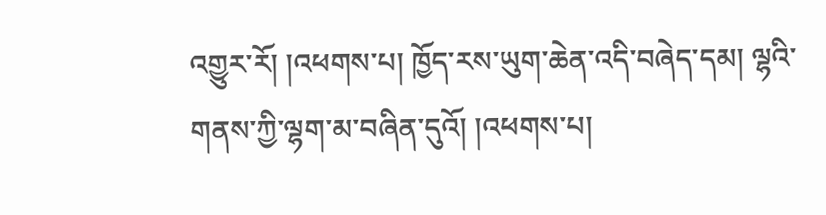འགྱུར་རོ། །འཕགས་པ། ཁྱོད་རས་ཡུག་ཆེན་འདི་བཞེད་དམ། ལྷའི་གནས་ཀྱི་ལྷག་མ་བཞིན་དུའོ། །འཕགས་པ།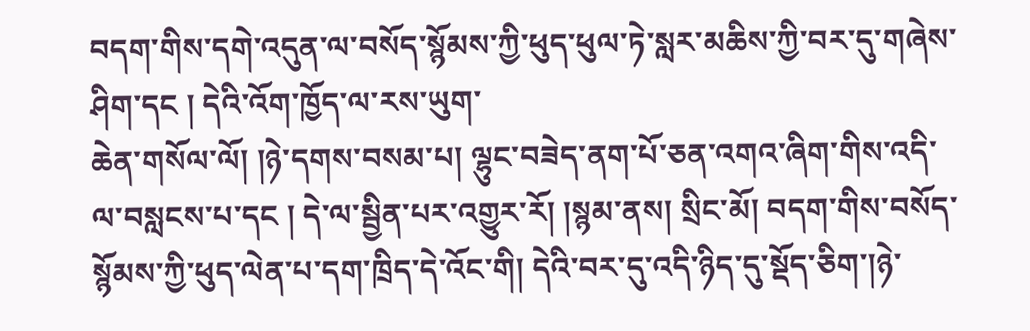བདག་གིས་དགེ་འདུན་ལ་བསོད་སྙོམས་ཀྱི་ཕུད་ཕུལ་ཏེ་སླར་མཆིས་ཀྱི་བར་དུ་གཞེས་ཤིག་དང ། དེའི་འོག་ཁྱོད་ལ་རས་ཡུག་
ཆེན་གསོལ་ལོ། །ཉེ་དགས་བསམ་པ། ལྷུང་བཟེད་ནག་པོ་ཅན་འགའ་ཞིག་གིས་འདི་ལ་བསླངས་པ་དང ། དེ་ལ་སྦྱིན་པར་འགྱུར་རོ། །སྙམ་ནས། སྲིང་མོ། བདག་གིས་བསོད་སྙོམས་ཀྱི་ཕུད་ལེན་པ་དག་ཁྲིད་དེ་འོང་གི། དེའི་བར་དུ་འདི་ཉིད་དུ་སྡོད་ཅིག་།ཉེ་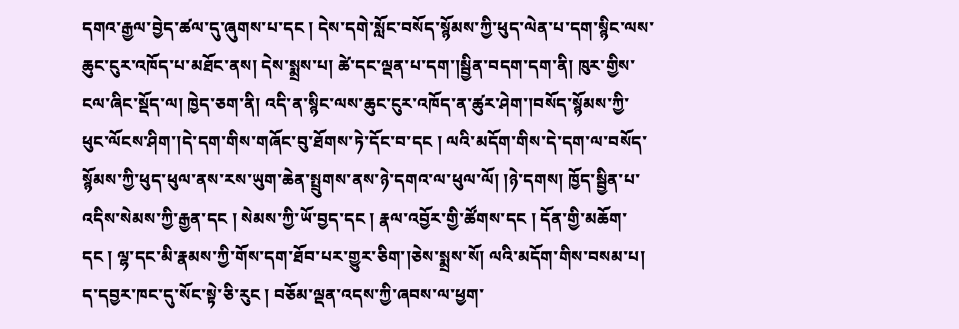དགའ་རྒྱལ་བྱེད་ཚལ་དུ་ཞུགས་པ་དང ། དེས་དགེ་སློང་བསོད་སྙོམས་ཀྱི་ཕུད་ལེན་པ་དག་སྙིང་ལས་ཆུང་ངུར་འཁོད་པ་མཐོང་ནས། དེས་སྨྲས་པ། ཚེ་དང་ལྡན་པ་དག་།སྦྱིན་བདག་དག་ནི། ཁུར་གྱིས་ངལ་ཞིང་སྡོད་ལ། ཁྱེད་ཅག་ནི། འདི་ན་སྙིང་ལས་ཆུང་ངུར་འཁོད་ན་ཚུར་ཤེག་།བསོད་སྙོམས་ཀྱི་ཕུང་ལོངས་ཤིག་།དེ་དག་གིས་གཞོང་བུ་ཐོགས་ཏེ་དོང་བ་དང ། ལའི་མདོག་གིས་དེ་དག་ལ་བསོད་སྙོམས་ཀྱི་ཕུད་ཕུལ་ནས་རས་ཡུག་ཆེན་སྤྲུགས་ནས་ཉེ་དགའ་ལ་ཕུལ་ལོ། །ཉེ་དགས། ཁྱོད་སྦྱིན་པ་འདིས་སེམས་ཀྱི་རྒྱན་དང ། སེམས་ཀྱི་ཡོ་བྱད་དང ། རྣལ་འབྱོར་གྱི་ཚོགས་དང ། དོན་གྱི་མཆོག་དང ། ལྷ་དང་མི་རྣམས་ཀྱི་གོས་དག་ཐོབ་པར་གྱུར་ཅིག་།ཅེས་སྨྲས་སོ། ལའི་མདོག་གིས་བསམ་པ། ད་དབྱར་ཁང་དུ་སོང་སྟེ་ཅི་རུང ། བཅོམ་ལྡན་འདས་ཀྱི་ཞབས་ལ་ཕྱག་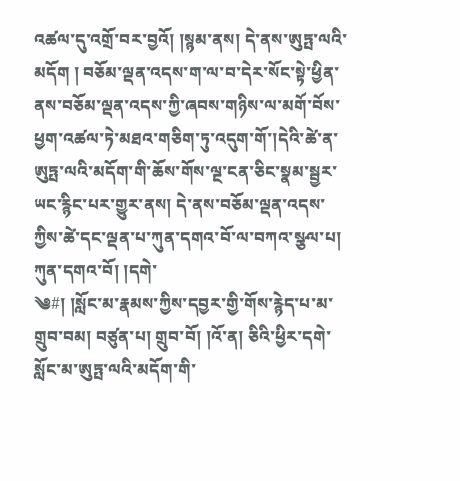འཚལ་དུ་འགྲོ་བར་བྱའོ། །སྙམ་ནས། དེ་ནས་ཨུཏྤ་ལའི་མདོག ། བཅོམ་ལྡན་འདས་ག་ལ་བ་དེར་སོང་སྟེ་ཕྱིན་ནས་བཅོམ་ལྡན་འདས་ཀྱི་ཞབས་གཉིས་ལ་མགོ་བོས་ཕྱག་འཚལ་ཏེ་མཐའ་གཅིག་ཏུ་འདུག་གོ་།དེའི་ཚེ་ན་ཨུཏྤ་ལའི་མདོག་གི་ཆོས་གོས་ལྔ་ངན་ཅིང་སྣམ་སྦྱར་ཡང་རྙིང་པར་གྱུར་ནས། དེ་ནས་བཅོམ་ལྡན་འདས་ཀྱིས་ཚེ་དང་ལྡན་པ་ཀུན་དགའ་བོ་ལ་བཀའ་སྩལ་པ། ཀུན་དགའ་བོ། །དགེ་
༄#། །སློང་མ་རྣམས་ཀྱིས་དབྱར་གྱི་གོས་རྙེད་པ་མ་གྲུབ་བམ། བཙུན་པ། གྲུབ་བོ། །འོ་ན། ཅིའི་ཕྱིར་དགེ་སློང་མ་ཨུཏྤ་ལའི་མདོག་གི་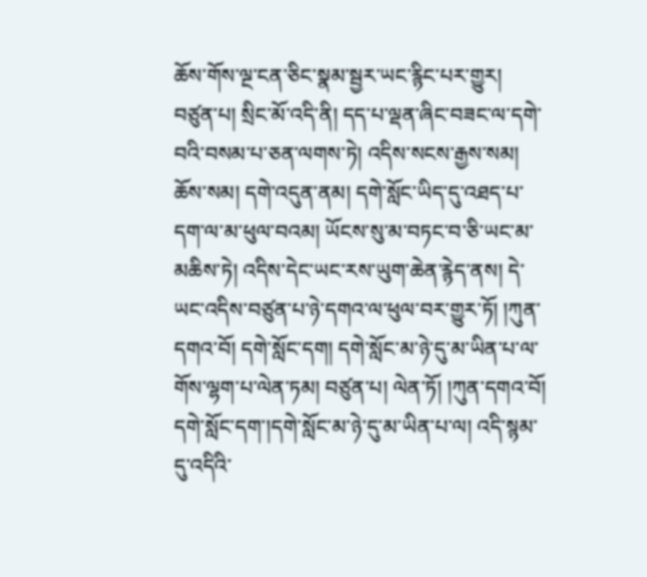ཆོས་གོས་ལྔ་ངན་ཅིང་སྣམ་སྦྱར་ཡང་རྙིང་པར་གྱུར། བཙུན་པ། སྲིང་མོ་འདི་ནི། དད་པ་ལྡན་ཞིང་བཟང་ལ་དགེ་བའི་བསམ་པ་ཅན་ལགས་ཏེ། འདིས་སངས་རྒྱས་སམ། ཆོས་སམ། དགེ་འདུན་ནམ། དགེ་སློང་ཡིད་དུ་འཐད་པ་དག་ལ་མ་ཕུལ་བའམ། ཡོངས་སུ་མ་བཏང་བ་ཅི་ཡང་མ་མཆིས་ཏེ། འདིས་དེང་ཡང་རས་ཡུག་ཆེན་རྙེད་ནས། དེ་ཡང་འདིས་བཙུན་པ་ཉེ་དགའ་ལ་ཕུལ་བར་གྱུར་ཏོ། །ཀུན་དགའ་བོ། དགེ་སློང་དག། དགེ་སློང་མ་ཉེ་དུ་མ་ཡིན་པ་ལ་གོས་ལྷག་པ་ལེན་ཏམ། བཙུན་པ། ལེན་ཏོ། །ཀུན་དགའ་བོ། དགེ་སློང་དག་།དགེ་སློང་མ་ཉེ་དུ་མ་ཡིན་པ་ལ། འདི་སྙམ་དུ་འདིའི་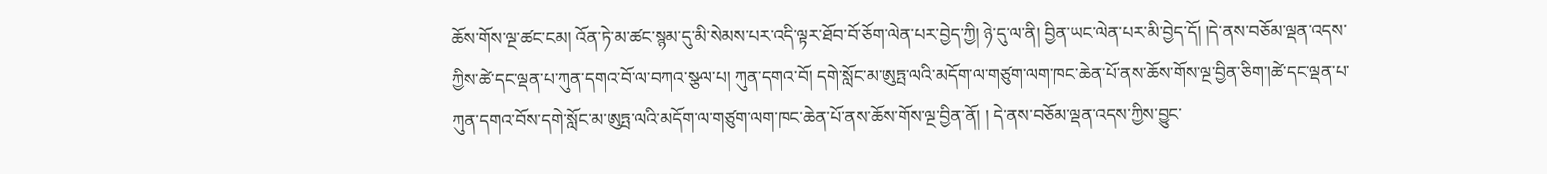ཆོས་གོས་ལྔ་ཚང་ངམ། འོན་ཏེ་མ་ཚང་སྙམ་དུ་མི་སེམས་པར་འདི་ལྟར་ཐོབ་བོ་ཅོག་ལེན་པར་བྱེད་ཀྱི། ཉེ་དུ་ལ་ནི། བྱིན་ཡང་ལེན་པར་མི་བྱེད་དོ། །དེ་ནས་བཅོམ་ལྡན་འདས་ཀྱིས་ཚེ་དང་ལྡན་པ་ཀུན་དགའ་བོ་ལ་བཀའ་སྩལ་པ། ཀུན་དགའ་བོ། དགེ་སློང་མ་ཨུཏྤ་ལའི་མདོག་ལ་གཙུག་ལག་ཁང་ཆེན་པོ་ནས་ཆོས་གོས་ལྔ་བྱིན་ཅིག་།ཚེ་དང་ལྡན་པ་ཀུན་དགའ་བོས་དགེ་སློང་མ་ཨུཏྤ་ལའི་མདོག་ལ་གཙུག་ལག་ཁང་ཆེན་པོ་ནས་ཆོས་གོས་ལྔ་བྱིན་ནོ། ། དེ་ནས་བཅོམ་ལྡན་འདས་ཀྱིས་བྱུང་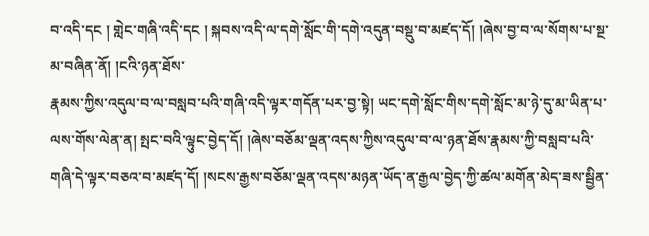བ་འདི་དང ། གླེང་གཞི་འདི་དང ། སྐབས་འདི་ལ་དགེ་སློང་གི་དགེ་འདུན་བསྡུ་བ་མཛད་དོ། །ཞེས་བྱ་བ་ལ་སོགས་པ་སྔ་མ་བཞིན་ནོ། །ངའི་ཉན་ཐོས་
རྣམས་ཀྱིས་འདུལ་བ་ལ་བསླབ་པའི་གཞི་འདི་ལྟར་གདོན་པར་བྱ་སྟེ། ཡང་དགེ་སློང་གིས་དགེ་སློང་མ་ཉེ་དུ་མ་ཡིན་པ་ལས་གོས་ལེན་ན། སྤང་བའི་ལྟུང་བྱེད་དོ། །ཞེས་བཅོམ་ལྡན་འདས་ཀྱིས་འདུལ་བ་ལ་ཉན་ཐོས་རྣམས་ཀྱི་བསླབ་པའི་གཞི་དེ་ལྟར་བཅའ་བ་མཛད་དོ། །སངས་རྒྱས་བཅོམ་ལྡན་འདས་མཉན་ཡོད་ན་རྒྱལ་བྱེད་ཀྱི་ཚལ་མགོན་མེད་ཟས་སྦྱིན་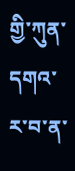གྱི་ཀུན་དགའ་ར་བ་ན་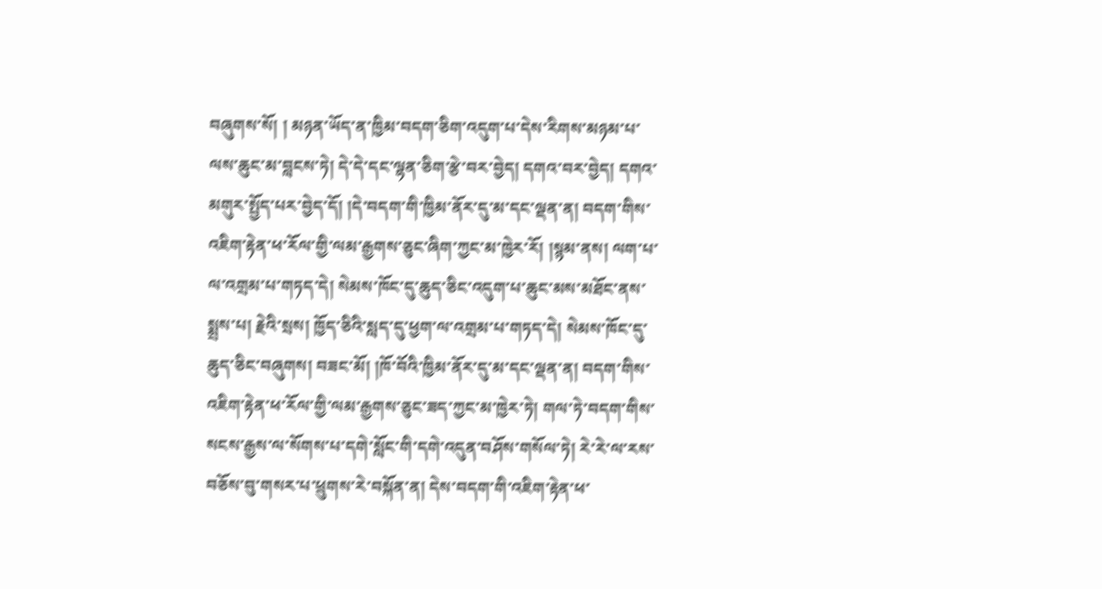བཞུགས་སོ། ། མཉན་ཡོད་ན་ཁྱིམ་བདག་ཅིག་འདུག་པ་དེས་རིགས་མཉམ་པ་ལས་ཆུང་མ་བླངས་ཏེ། དེ་དེ་དང་ལྷན་ཅིག་རྩེ་བར་བྱེད། དགའ་བར་བྱེད། དགའ་མགུར་སྤྱོད་པར་བྱེད་དོ། །དེ་བདག་གི་ཁྱིམ་ནོར་དུ་མ་དང་ལྡན་ན། བདག་གིས་འཇིག་རྟེན་ཕ་རོལ་གྱི་ལམ་རྒྱགས་ཅུང་ཞིག་ཀྱང་མ་ཁྱེར་རོ། །སྙམ་ནས། ལག་པ་ལ་འགྲམ་པ་གཏད་དེ། སེམས་ཁོང་དུ་ཆུད་ཅིང་འདུག་པ་ཆུང་མས་མཐོང་ནས་སྨྲས་པ། རྗེའི་སྲས། ཁྱོད་ཅིའི་སླད་དུ་ཕྱག་ལ་འགྲམ་པ་གཏད་དེ། སེམས་ཁོང་དུ་ཆུད་ཅིང་བཞུགས། བཟང་མོ། །ཁོ་བོའི་ཁྱིམ་ནོར་དུ་མ་དང་ལྡན་ན། བདག་གིས་འཇིག་རྟེན་ཕ་རོལ་གྱི་ལམ་རྒྱགས་ཅུང་ཟད་ཀྱང་མ་ཁྱེར་ཏེ། གལ་ཏེ་བདག་གིས་སངས་རྒྱས་ལ་སོགས་པ་དགེ་སློང་གི་དགེ་འདུན་བཤོས་གསོལ་ཏེ། རེ་རེ་ལ་རས་བཅོས་བུ་གསར་པ་ཕྲུགས་རེ་བསྐོན་ན། དེས་བདག་གི་འཇིག་རྟེན་ཕ་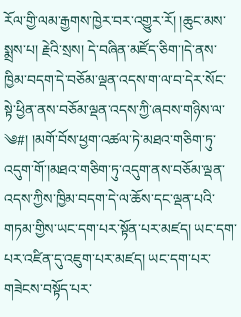རོལ་གྱི་ལམ་རྒྱགས་ཁྱེར་བར་འགྱུར་རོ། །ཆུང་མས་སྨྲས་པ། རྗེའི་སྲས། དེ་བཞིན་མཛོད་ཅིག་།དེ་ནས་ཁྱིམ་བདག་དེ་བཅོམ་ལྡན་འདས་ག་ལ་བ་དེར་སོང་སྟེ་ཕྱིན་ནས་བཅོམ་ལྡན་འདས་ཀྱི་ཞབས་གཉིས་ལ་
༄#། །མགོ་བོས་ཕྱག་འཚལ་ཏེ་མཐའ་གཅིག་ཏུ་འདུག་གོ་།མཐའ་གཅིག་ཏུ་འདུག་ནས་བཅོམ་ལྡན་འདས་ཀྱིས་ཁྱིམ་བདག་དེ་ལ་ཆོས་དང་ལྡན་པའི་གཏམ་གྱིས་ཡང་དག་པར་སྟོན་པར་མཛད། ཡང་དག་པར་འཛིན་དུ་འཇུག་པར་མཛད། ཡང་དག་པར་གཟེངས་བསྟོད་པར་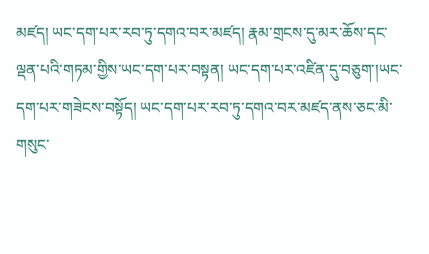མཛད། ཡང་དག་པར་རབ་ཏུ་དགའ་བར་མཛད། རྣམ་གྲངས་དུ་མར་ཆོས་དང་ལྡན་པའི་གཏམ་གྱིས་ཡང་དག་པར་བསྟན། ཡང་དག་པར་འཛིན་དུ་བཅུག་།ཡང་དག་པར་གཟེངས་བསྟོད། ཡང་དག་པར་རབ་ཏུ་དགའ་བར་མཛད་ནས་ཅང་མི་གསུང་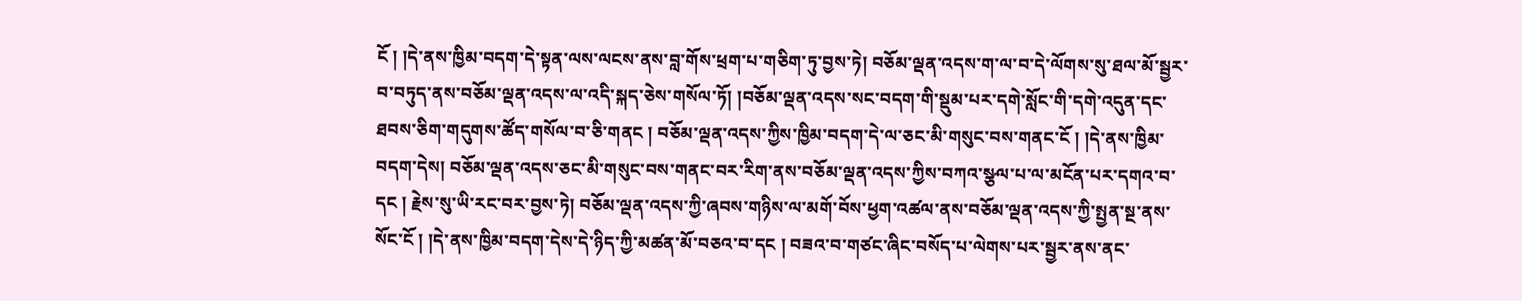ངོ ། །དེ་ནས་ཁྱིམ་བདག་དེ་སྟན་ལས་ལངས་ནས་བླ་གོས་ཕྲག་པ་གཅིག་ཏུ་བྱས་ཏེ། བཅོམ་ལྡན་འདས་ག་ལ་བ་དེ་ལོགས་སུ་ཐལ་མོ་སྦྱར་བ་བཏུད་ནས་བཅོམ་ལྡན་འདས་ལ་འདི་སྐད་ཅེས་གསོལ་ཏོ། །བཅོམ་ལྡན་འདས་སང་བདག་གི་སྡུམ་པར་དགེ་སློང་གི་དགེ་འདུན་དང་ཐབས་ཅིག་གདུགས་ཚོད་གསོལ་བ་ཅི་གནང ། བཅོམ་ལྡན་འདས་ཀྱིས་ཁྱིམ་བདག་དེ་ལ་ཅང་མི་གསུང་བས་གནང་ངོ ། །དེ་ནས་ཁྱིམ་བདག་དེས། བཅོམ་ལྡན་འདས་ཅང་མི་གསུང་བས་གནང་བར་རིག་ནས་བཅོམ་ལྡན་འདས་ཀྱིས་བཀའ་སྩལ་པ་ལ་མངོན་པར་དགའ་བ་དང ། རྗེས་སུ་ཡི་རང་བར་བྱས་ཏེ། བཅོམ་ལྡན་འདས་ཀྱི་ཞབས་གཉིས་ལ་མགོ་བོས་ཕྱག་འཚལ་ནས་བཅོམ་ལྡན་འདས་ཀྱི་སྤྱན་སྔ་ནས་སོང་ངོ ། །དེ་ནས་ཁྱིམ་བདག་དེས་དེ་ཉིད་ཀྱི་མཚན་མོ་བཅའ་བ་དང ། བཟའ་བ་གཙང་ཞིང་བསོད་པ་ལེགས་པར་སྦྱར་ནས་ནང་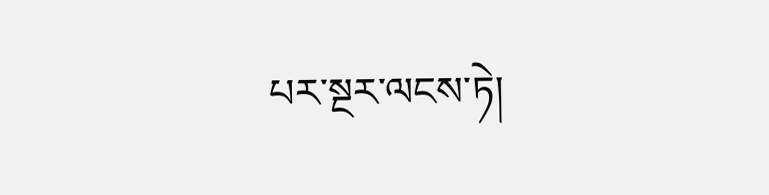པར་སྔར་ལངས་ཏེ།